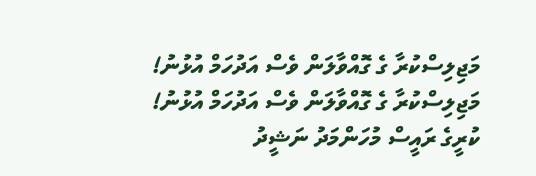މަޖިލިސްކުރާ ގެ ގޮއްވާލަން ވެސް އަދުހަމް އުޅުނު!
މަޖިލިސްކުރާ ގެ ގޮއްވާލަން ވެސް އަދުހަމް އުޅުނު!
ކުރީގެ ރައީސް މުހަންމަދު ނަޝީދު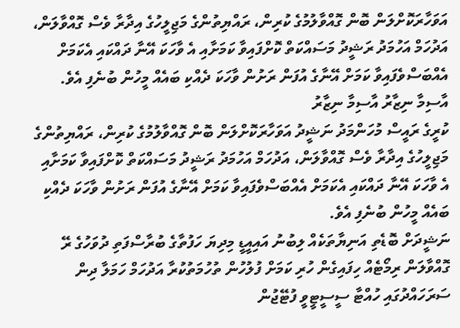އަވަހާރަކޮށްލަން ބޮން ގޮއްވާލުމުގެ ކުރިން، ރައްޔިތުންގެ މަޖިލީހުގެ އިދާރާ ވެސް ގޮއްވާލަން، އަދުހަމް އަހުމަދު ރަޝީދު މަސައްކަތް ކޮށްފައިވާ ކަމަށާއި އެ ވާހަކަ އޭނާ ދައްކައި އެކަމަށް އެއްބަސްވެފައިވާ ކަމަށް އޭނާގެ އުފަން ރަށުން ވާހަކަ ދެއްކި ބައެއް މީހުން ބުނެފި އެވެ.
އާސިމާ ނިޒާރު އާސިމާ ނިޒާރު
ކުރީގެ ރައީސް މުހަންމަދު ނަޝީދު އަވަހާރަކޮށްލަން ބޮން ގޮއްވާލުމުގެ ކުރިން، ރައްޔިތުންގެ މަޖިލީހުގެ އިދާރާ ވެސް ގޮއްވާލަން، އަދުހަމް އަހުމަދު ރަޝީދު މަސައްކަތް ކޮށްފައިވާ ކަމަށާއި އެ ވާހަކަ އޭނާ ދައްކައި އެކަމަށް އެއްބަސްވެފައިވާ ކަމަށް އޭނާގެ އުފަން ރަށުން ވާހަކަ ދެއްކި ބައެއް މީހުން ބުނެފި އެވެ.
ނަޝީދަށް ބޮޑެތި އަނިޔާތަކެއް ލިބުނު އައިއީޑީ މިދިޔަ ހަފުތާގެ ބުރާސްފަތި ދުވަހުގެ ރޭ ގޮއްވާލަން ރިމޯޓެއް ހިފައިގެން ހުރި ކަމަށް ފުލުހުން ތުހުމަތުކުރާ އަދުހަމް ހަމަލާ ދިން ސަރަހައްދުގައި ހުއްޓާ ސީސީޓީވީ ފުޓޭޖުން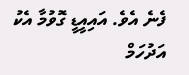ފެނެ އެވެ. އައިއީޑީ ގޮވުމާ އެކު އަދުހަމް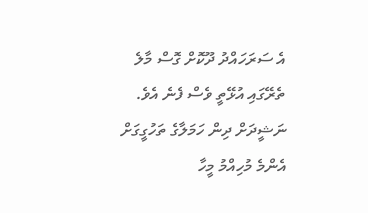އެ ސަރަހައްދު ދޫކޮށް ގޮސް މާލެ ތެރޭގައި އުޅޭތީ ވެސް ފެނެ އެވެ.
ނަޝީދަށް ދިން ހަމަލާގެ ތަހުގީގަށް އެންމެ މުހިއްމު މީހާ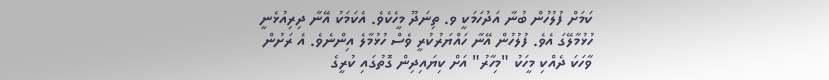ކަމަށް ފުލުހުން ބުނާ އަދުހަމަކީ ވ. ތިނަދޫ މީހެކެވެ. އެކަމަކު އޭނާ ދިރިއުޅެނީ ހުޅުމާލޭގަ އެވެ. ފުލުހުން އޭނާ ހައްޔަރުކުރީ ވެސް ހުޅުމާލެ އިންނެވެ. އެ ރަށުން ވާހަކަ ދެއްކި މީހަކު "މިހާރު" އަށް ކިޔައިދިން ގޮތުގައި ކުރީގެ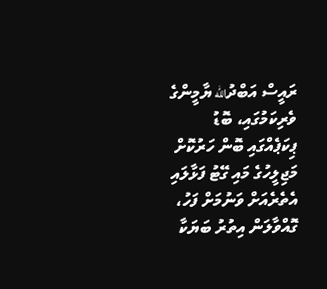ރައީސް އަބްދުالله ޔާމީންގެ ވެރިކަމުގައި، ބޮޑު ޕިކަޕެއްގައި ބޮން ހަރުކޮށް މަޖިލީހުގެ މައި ގޭޓު ފަޅާލައި އެތެރެއަށް ވަނުމަށް ފަހު، ގޮއްވާލަން އިތުރު ބަޔަކާ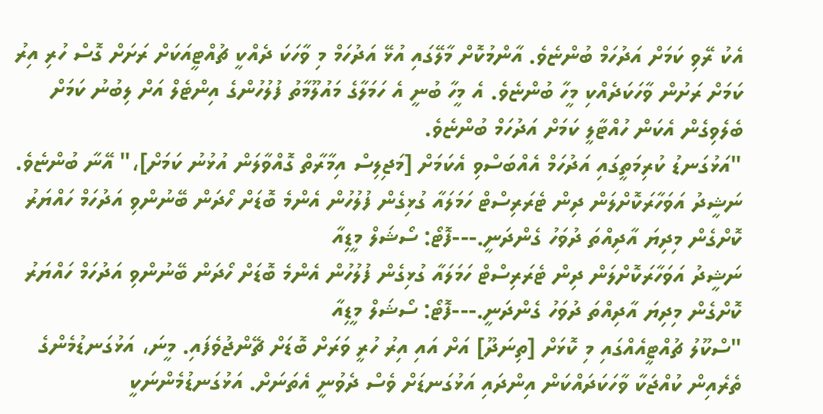އެކު ރޭވި ކަމަށް އަދުހަމް ބުންޏެވެ. އާންމުކޮށް މާލޭގައި އުޅޭ އަދުހަމް މި ވާހަކަ ދެއްކީ ޗުއްޓީއަކަށް ރަށަށް ގޮސް ހުރި އިރު ކަމަށް ރަށުން ވާހަކަދެއްކި މީހާ ބުންޏެވެ. އެ މީހާ ބުނީ އެ ހަމަލާގެ މައުލޫމާތު ފުލުހުންގެ އިންޓެލް އަށް ލިބުނު ކަމަށް ބެލެވިގެން އެކަން ހުއްޓާލީ ކަމަށް އަދުހަމް ބުންޏެވެ.
"އަޅުގަނޑު ކުރިމަތީގައި އަދުހަމް އެއްބަސްވި އެކަމަށް [މަޖިލިސް އިމާރާތް ގޮއްވާލަން އުޅުނު ކަމަށް]،" އޭނާ ބުންޏެވެ.
ނަޝީދު އަވަހާރަކޮށްލަން ދިން ޓެރަރިސްޓް ހަމަލައާ ގުޅިގެން ފުލުހުން އެންމެ ބޮޑަށް ހޯދަން ބޭނުންވި އަދުހަމް ހައްޔަރު ކޮށްގެން މިދިޔަ އާދިއްތަ ދުވަހު ގެންދަނީ.---ފޮޓޯ: ސޯޝަލް މީޑިއާ
ނަޝީދު އަވަހާރަކޮށްލަން ދިން ޓެރަރިސްޓް ހަމަލައާ ގުޅިގެން ފުލުހުން އެންމެ ބޮޑަށް ހޯދަން ބޭނުންވި އަދުހަމް ހައްޔަރު ކޮށްގެން މިދިޔަ އާދިއްތަ ދުވަހު ގެންދަނީ.---ފޮޓޯ: ސޯޝަލް މީޑިއާ
"ސްކޫލު ޗުއްޓީއެއްގައި މި ކޮޅަށް [ތިނަދޫ] އަށް އައި އިރު ހުރީ ވަރަށް ބޮޑަށް ޗޭންޖުވެފައި. މީނަ، އަޅުގަނޑުމެންގެ ތެރެއިން ކުއްޖަކާ ވާހަކަދައްކަން އިންދައި އަޅުގަނޑަށް ވެސް ދެވުނީ އެތަނަށް. އަޅުގަނޑުމެންނަކީ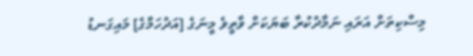މިސްކިތަށް އަރައި ނަމާދުކުރާ ބަޔަކަށް ވާތީވެ މީނަގެ [އަދުހަމްގެ] މައިގަނޑު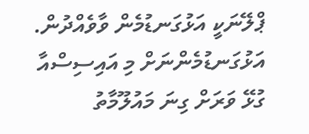ޕްލޭނަކީ އަޅުގަނޑުމެން ވާވެއްދުން. އަޅުގަނޑުމެންނަށް މި އައިސިސްއާ ގުޅޭ ވަރަށް ގިނަ މައުލޫމާތު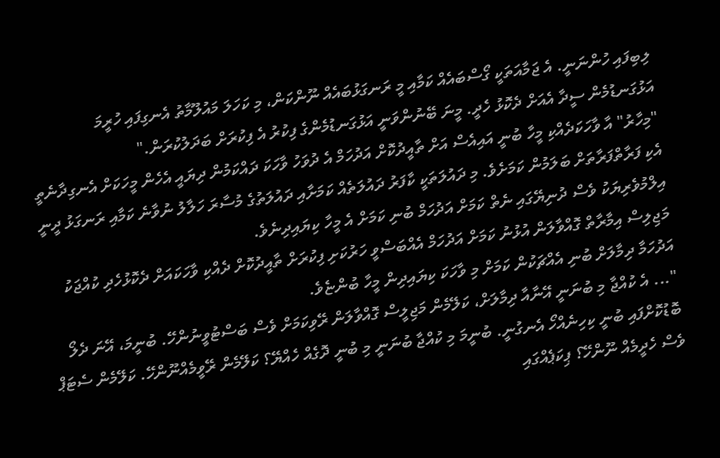ލިބިފައި ހުންނަނީ. އެ ޖަމާއަތަކީ ގޯސްބައެއް ކަމާއި މީ ރަނގަޅުބައެއް ނޫންކަން، މި ކަހަލަ މައުލޫމާތު އެނގިފައި ހުރީމަ އަޅުގަނޑުމެން ސީދާ އެއަށް ދެކޮޅު ހެދީ. މީނަ ބޭނުންވަނީ އަޅުގަނޑުމެންގެ ފިކުރު އެ ފިކުރަށް ބަދަލުކުރަން."
"މިހާރު" އާ ވާހަކަދެއްކި މީހާ ބުނީ އައިއެސް އަށް ތާއީދުކޮށް އަދުހަމް އެ ދުވަހު ވާހަކަ ދައްކަމުން ދިޔައީ އެހެން މީހަކަށް އެނގިދާނެތީ އެކި ފަރާތްފަރާތަށް ބަލަމުން ކަމަށެވެ. މި ދައުލަތަކީ ކާފަރު ދައުލަތެއް ކަމަށާއި ދައުލަތުގެ މުސާރަ ހަލާލު ނުވާނެ ކަމާއި ރަނގަޅު ދީނީ އިލްމުވެރިޔަކު ވެސް ދުނިޔޭގައި ނެތް ކަމަށް އަދުހަމް ބުނި ކަމަށް އެ މީހާ ކިޔައިދިނެވެ.
މަޖިލިސް އިމާރާތް ގޮއްވާލަން އުޅުނު ކަމަށް އަދުހަމް އެއްބަސްވީ ހަރުކަށި ފިކުރަށް ތާއީދުކޮށް ދެއްކި ވާހަކައަށް ދެކޮޅުހެދި ކުއްޖަކު އަދުހަމާ ދިމާލަށް ބުނި އެއްޗަކުން ކަމަށް މި ވާހަކަ ކިޔައިދިން މީހާ ބުންޏެވެ.
"... އެ ކުއްޖާ މި ބުނަނީ އޭނާއާ ދިމާލަށް، ކަލޭމެން މަޖިލީސް ގޮއްވާލަން ރޭވިކަމަށް ވެސް ބަސްޓުވީނުންހޭ. ބުނީމަ، އޭނަ ދެލޯ ބޮޑުކޮށްފައި ބުނީ ކިހިނެއްހޯ އެނގުނީ. ބުނީމަ މި ކުއްޖާ ބުނަނީ މި ބުނީ ދޮގެއް ހެއްޔޭ؟ ކަލޭމެން ރޭވީމެއްނޫންހޭ. ކަލޭމެން ސެޓަޕް ވެސް ހެދީމެއް ނޫންހޭ؟ ޕިކަޕެއްގައި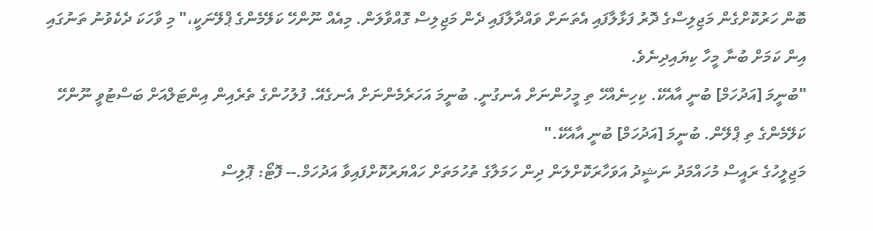ބޮން ހަރުކޮށްގެން މަޖިލިސްގެ ދޮރު ފަޅާލާފައި އެތަނަށް ވައްދާލާފައި ދެން މަޖިލިސް ގޮއްވާލަން. މިއެއް ނޫންހޭ ކަލޭމެންގެ ޕްލޭނަކީ،" މި ވާހަކަ ދެކެވުނު ތަނުގައި އިން ކަމަށް ބުނާ މީހާ ކިޔައިދިނެވެ.
"ބުނީމަ [އަދުހަމް] ބުނީ އާއެކޭ. ކިހިނެއްހޭ ތި މީހުންނަށް އެނގުނީ. ބުނީމަ އަހަރެމެންނަށް އެނގެއޭ. ފުލުހުންގެ ތެރެއިން އިންޓަލްއަށް ބަސްޓުވީ ނޫންހޭ ކަލޭމެންގެ ތި ޕްލޭން. ބުނީމަ [އަދުހަމް] ބުނީ އާއެކޭ."
މަޖިލީހުގެ ރައީސް މުހައްމަދު ނަޝީދު އަވަހާރަކޮށްލަން ދިން ހަމަލާގެ ތުހުމަތަށް ހައްޔަރުކޮށްފައިވާ އަދުހަމް.-- ފޮޓޯ: ޕޮލިސް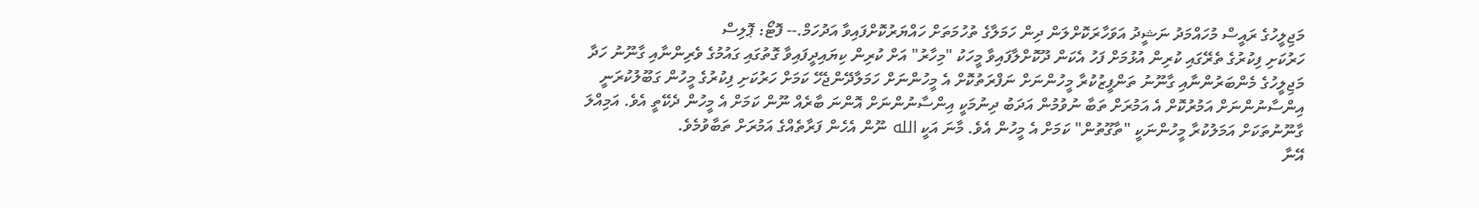މަޖިލީހުގެ ރައީސް މުހައްމަދު ނަޝީދު އަވަހާރަކޮށްލަން ދިން ހަމަލާގެ ތުހުމަތަށް ހައްޔަރުކޮށްފައިވާ އަދުހަމް.-- ފޮޓޯ: ޕޮލިސް
ހަރުކަށި ފިކުރުގެ ތެރޭގައި ކުރިން އުޅުމަށް ފަހު އެކަން ދޫކޮށްލާފައިވާ މީހަކު "މިހާރު" އަށް ކުރިން ކިޔައިދީފައިވާ ގޮތުގައި ގައުމުގެ ވެރިންނާއި ގާނޫނު ހަދާ މަޖިލީހުގެ މެންބަރުންނާއި ގާނޫނު ތަންފީޒުކުރާ މީހުންނަށް ނަފްރަތުކޮށް އެ މީހުންނަށް ހަމަލާދޭންޖެހޭ ކަމަށް ހަރުކަށި ފިކުރުގެ މީހުން ގަބޫލުކުރަނީ އިންސާނުންނަށް އަމުރުކޮށް އެ އަމުރަށް ތަބާ ނުވުމުން އަދަބު ދިނުމަކީ އިންސާނުންނަށް އޮންނަ ބާރެއް ނޫން ކަމަށް އެ މީހުން ދެކޭތީ އެވެ. އަމިއްލަ ގާނޫނުތަކަށް އަމަލުކުރާ މީހުންނަކީ "ތާގޫތުން" ކަމަށް އެ މީހުން އެވެ. މާނަ އަކީ الله ނޫން އެހެން ފަރާތެއްގެ އަމުރަށް ތަބާވުމެވެ.
އޭނާ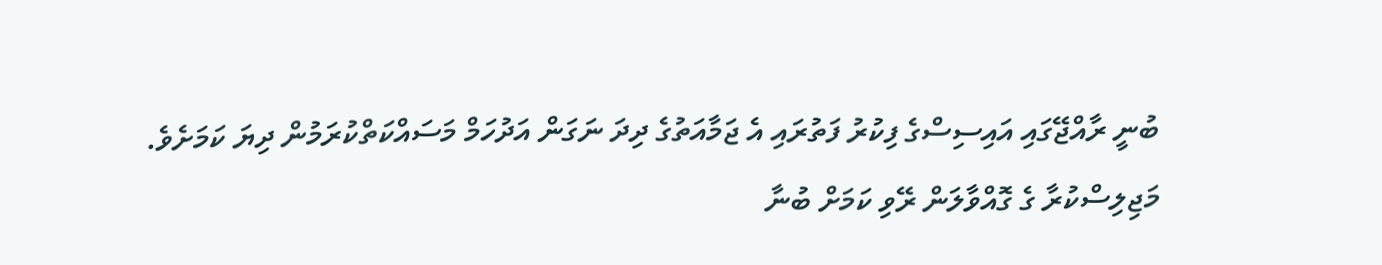ބުނީ ރާއްޖޭގައި އައިސިސްގެ ފިކުރު ފަތުރައި އެ ޖަމާއަތުގެ ދިދަ ނަގަން އަދުހަމް މަސައްކަތްކުރަމުން ދިޔަ ކަމަށެވެ.
މަޖިލިސްކުރާ ގެ ގޮއްވާލަން ރޭވި ކަމަށް ބުނާ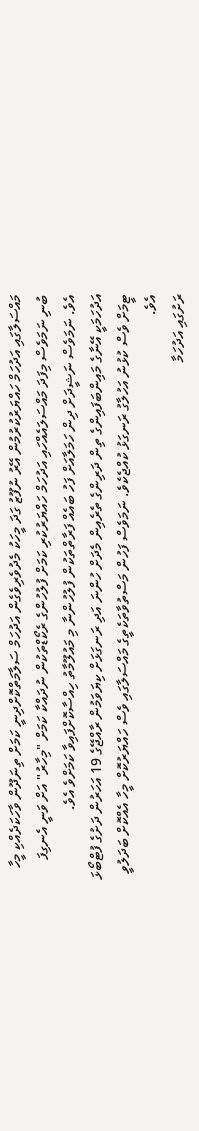މައްސަލާގައި އަދުހަމް ހައްޔަރުކުރުމުން އޭރު ނުފޫޒު ގަދަ މީހަކު މެދުވެރިވެގެން އަދުހަމް ސަލާމަތްކޮށްދިނީ ކަމަށް ތިނަދޫން ވާހަކަދެއްކި މީހާ ބުނި ނަމަވެސް މިފަދަ މައްސަލައެއްހައި އަދުހަމް ހައްޔަރުކުރި ކަމަށް ފުލުހުންގެ ރެކޯޑްތަކުން ނުދައްކާ ކަމަށް "މިހާރު" އަށް ވަނީ އެނގިފަ އެވެ. ނަމަވެސް ނަޝީދަށް ދިން ހަމަލާއަށް ފަހު ބައެއް ފަރާތްތަކުން ފުލުހުންނާ މި މައުލޫމާތު ހިއްސާކޮށްފައިވާ ކަމަށްވެ އެވެ.
އަދުހަމަކީ އޭނާގެ މައިންބަފައިންގެ ތިން ދަރިންގެ ތެރެއިން މެދަށް ހުންނަ އަދި ރަނގަޅަށް ކިޔަވަމުން ރާއްޖޭގެ 19 އަހަރުން ދަށުގެ ފުޓްބޯޅަ ޓީމަށް ވެސް ކުޅުނު އަހުލާގު ރަނގަޅު ކުއްޖެކެވެ. ނަމަވެސް ފަހުން މަސްތުވާތަކެތީގެ މައްސަލާގައި ވެސް ހައްޔަރުކޮށް މީހާ އެއްކޮށް ބަދަލުވީ އެވެ.
ރަށުގައި އަދުހަމާ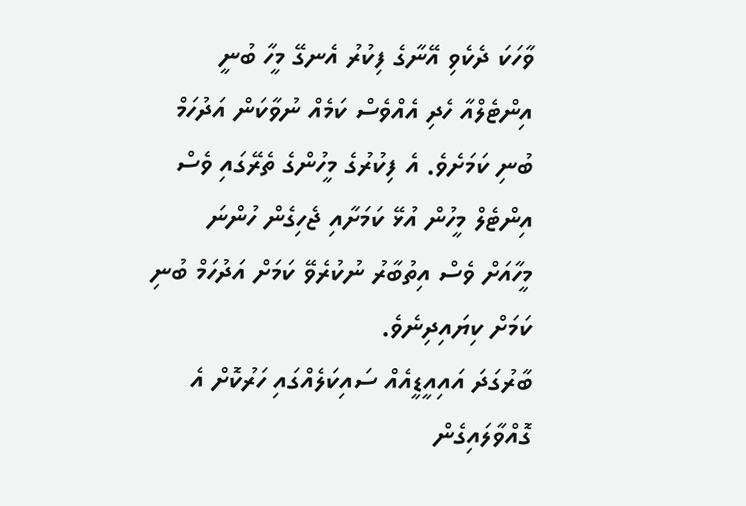ވާހަކަ ދެކެވި އޭނާގެ ފިކުރު އެނގޭ މީހާ ބުނީ އިންޓެލްއާ ހެދި އެއްވެސް ކަމެއް ނުވާކަން އަދުހަމް ބުނި ކަމަށެވެ. އެ ފިކުރުގެ މީހުންގެ ތެރޭގައި ވެސް އިންޓެލް މީހުން އުޅޭ ކަމަށާއި ޖެހިގެން ހުންނަ މީހާއަށް ވެސް އިތުބާރު ނުކުރެވޭ ކަމަށް އަދުހަމް ބުނި ކަމަށް ކިޔައިދިނެވެ.
ބާރުގަދަ އައިއީޑީއެއް ސައިކަލެއްގައި ހަރުކޮށް އެ ގޮއްވާލައިގެން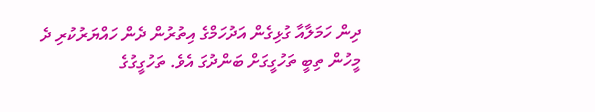ދިން ހަމަލާއާ ގުޅިގެން އަދުހަމްގެ އިތުރުން ދެން ހައްޔަރުކުރި ދެ މީހުން ތިބީ ތަހުގީގަށް ބަންދުގަ އެވެ. ތަހުގީގުގެ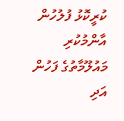ކުރީކޮޅު ފުލުހުން އާންމުކުރި މައުލޫމާތުގެ ފަހުން އަދި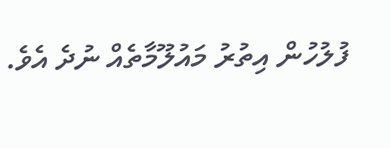ފުލުހުން އިތުރު މައުލޫމާތެއް ނުދެ އެވެ.